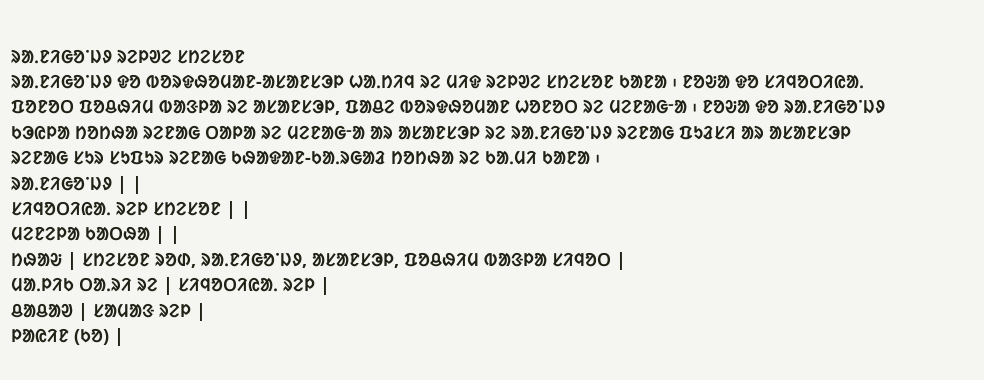ᱨᱟᱹᱱᱤᱜᱚᱸᱡᱽ ᱨᱮᱞᱣᱮ ᱥᱴᱮᱥᱚᱱ
ᱨᱟᱹᱱᱤᱜᱚᱸᱡᱽ ᱫᱚ ᱵᱚᱨᱫᱷᱚᱢᱟᱱ-ᱟᱥᱟᱱᱥᱳᱞ ᱦᱟᱹᱴᱤᱧ ᱨᱮ ᱢᱤᱫ ᱨᱮᱞᱣᱮ ᱥᱴᱮᱥᱚᱱ ᱠᱟᱱᱟ ᱾ ᱱᱚᱶᱟ ᱫᱚ ᱥᱤᱧᱚᱛᱤᱭᱟᱹ ᱯᱚᱱᱚᱛ ᱯᱚᱪᱷᱤᱢ ᱵᱟᱝᱞᱟ ᱨᱮ ᱟᱥᱟᱱᱥᱳᱞ, ᱯᱟᱪᱮ ᱵᱚᱨᱫᱷᱚᱢᱟᱱ ᱦᱚᱱᱚᱛ ᱨᱮ ᱢᱮᱱᱟᱜᱼᱟ ᱾ ᱱᱚᱶᱟ ᱫᱚ ᱨᱟᱹᱱᱤᱜᱚᱸᱡᱽ ᱠᱳᱭᱞᱟ ᱴᱚᱴᱷᱟ ᱨᱮᱱᱟᱜ ᱛᱟᱞᱟ ᱨᱮ ᱢᱮᱱᱟᱜᱼᱟ ᱟᱨ ᱟᱥᱟᱱᱥᱳᱞ ᱨᱮ ᱨᱟᱹᱱᱤᱜᱚᱸᱡᱽ ᱨᱮᱱᱟᱜ ᱯᱩᱲᱥᱤ ᱟᱨ ᱟᱥᱟᱱᱥᱳᱞ ᱨᱮᱱᱟᱜ ᱥᱩᱨ ᱥᱩᱯᱩᱨ ᱨᱮᱱᱟᱜ ᱠᱷᱟᱫᱟᱱ-ᱠᱟᱹᱨᱜᱟᱲ ᱴᱚᱴᱷᱟ ᱨᱮ ᱠᱟᱹᱢᱤ ᱠᱟᱱᱟ ᱾
ᱨᱟᱹᱱᱤᱜᱚᱸᱡᱽ | |
ᱥᱤᱧᱚᱛᱤᱭᱟᱹ ᱨᱮᱞ ᱥᱴᱮᱥᱚᱱ | |
ᱢᱮᱱᱮᱞᱟ ᱠᱟᱛᱷᱟ | |
ᱴᱷᱟᱶ | ᱥᱴᱮᱥᱚᱱ ᱨᱚᱰ, ᱨᱟᱹᱱᱤᱜᱚᱸᱡᱽ, ᱟᱥᱟᱱᱥᱳᱞ, ᱯᱚᱪᱷᱤᱢ ᱵᱟᱝᱞᱟ ᱥᱤᱧᱚᱛ |
ᱢᱟᱹᱞᱤᱠ ᱛᱟᱹᱨᱤ ᱨᱮ | ᱥᱤᱧᱚᱛᱤᱭᱟᱹ ᱨᱮᱞ |
ᱪᱟᱪᱟᱣ | ᱥᱟᱢᱟᱝ ᱨᱮᱞ |
ᱞᱟᱭᱤᱱ (ᱠᱚ) |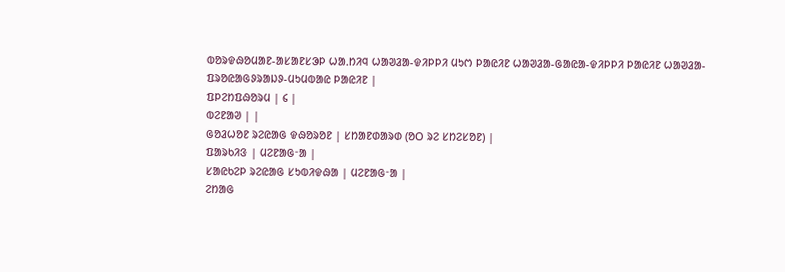ᱵᱚᱨᱫᱷᱚᱢᱟᱱ-ᱟᱥᱟᱱᱥᱳᱞ ᱦᱟᱹᱴᱤᱧ ᱦᱟᱣᱲᱟ-ᱫᱤᱞᱞᱤ ᱢᱩᱬ ᱞᱟᱭᱤᱱ ᱦᱟᱣᱲᱟ-ᱜᱟᱭᱟ-ᱫᱤᱞᱞᱤ ᱞᱟᱭᱤᱱ ᱦᱟᱣᱲᱟ-ᱯᱨᱚᱭᱟᱜᱽᱨᱟᱡᱽ-ᱢᱩᱢᱵᱟᱭ ᱞᱟᱭᱤᱱ |
ᱯᱞᱮᱴᱯᱷᱚᱨᱢ | ᱔ |
ᱵᱮᱱᱟᱣ | |
ᱜᱚᱲᱦᱚᱱ ᱨᱮᱭᱟᱜ ᱫᱷᱚᱨᱚᱱ | ᱥᱴᱟᱱᱰᱟᱨᱰ (ᱚᱛ ᱨᱮ ᱥᱴᱮᱥᱚᱱ) |
ᱯᱟᱨᱠᱤᱝ | ᱢᱮᱱᱟᱜᱼᱟ |
ᱥᱟᱭᱠᱮᱞ ᱨᱮᱭᱟᱜ ᱥᱩᱵᱤᱫᱷᱟ | ᱢᱮᱱᱟᱜᱼᱟ |
ᱮᱴᱟᱜ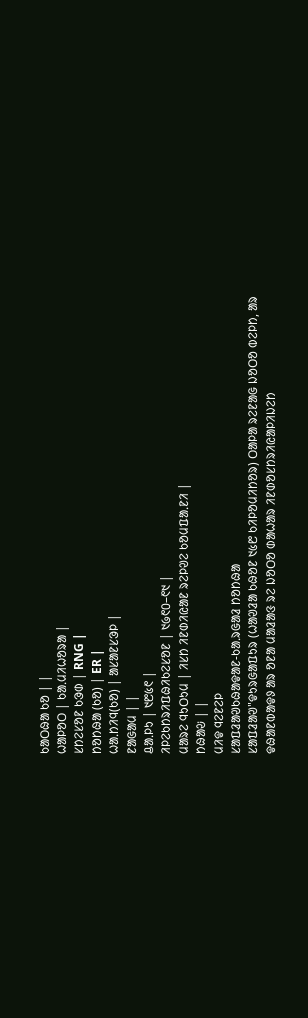ᱠᱟᱛᱷᱟ ᱠᱚ | |
ᱦᱟᱞᱚᱛ | ᱠᱟᱹᱢᱤᱦᱚᱨᱟ |
ᱥᱴᱮᱥᱚᱱ ᱠᱳᱰ | RNG |
ᱴᱚᱴᱷᱟ (ᱠᱚ) | ER |
ᱦᱟᱹᱴᱤᱧ(ᱠᱚ) | ᱟᱥᱟᱱᱥᱳᱞ |
ᱱᱟᱜᱟᱢ | |
ᱪᱟᱹᱞᱩ | ᱑᱘᱕᱖ |
ᱤᱞᱮᱠᱴᱨᱤᱯᱷᱤᱠᱮᱥᱚᱱ | ᱑᱙᱖᱐–᱖᱑ |
ᱢᱟᱨᱮ ᱧᱩᱛᱩᱢ | ᱤᱥᱴ ᱤᱱᱰᱤᱭᱟᱱ ᱨᱮᱞᱣᱮ ᱠᱚᱢᱯᱟᱹᱱᱤ |
ᱴᱷᱟᱶ | |
ᱢᱤᱫ ᱧᱮᱱᱮᱞ
ᱥᱟᱯᱲᱟᱣᱠᱷᱟᱫᱟᱱ-ᱠᱟᱹᱨᱜᱟᱲ ᱴᱚᱴᱷᱟ
ᱥᱟᱯᱲᱟᱣ"ᱫᱩᱨᱜᱟᱯᱩᱨ (ᱦᱟᱣᱲᱟ ᱠᱷᱚᱱ ᱑᱕᱘ ᱠᱤᱞᱚᱢᱤᱴᱚᱨ) ᱛᱟᱞᱟ ᱨᱮᱱᱟᱜ ᱡᱚᱛᱚ ᱵᱮᱞᱴ, ᱟᱨ ᱫᱷᱟᱱᱵᱟᱫᱽ ᱟᱨ ᱚᱱᱟ ᱢᱟᱲᱟᱝ ᱨᱮ ᱡᱚᱛᱚ ᱰᱟᱦᱟᱨ ᱤᱱᱰᱚᱥᱴᱨᱤᱭᱟᱞᱤᱡᱮᱴ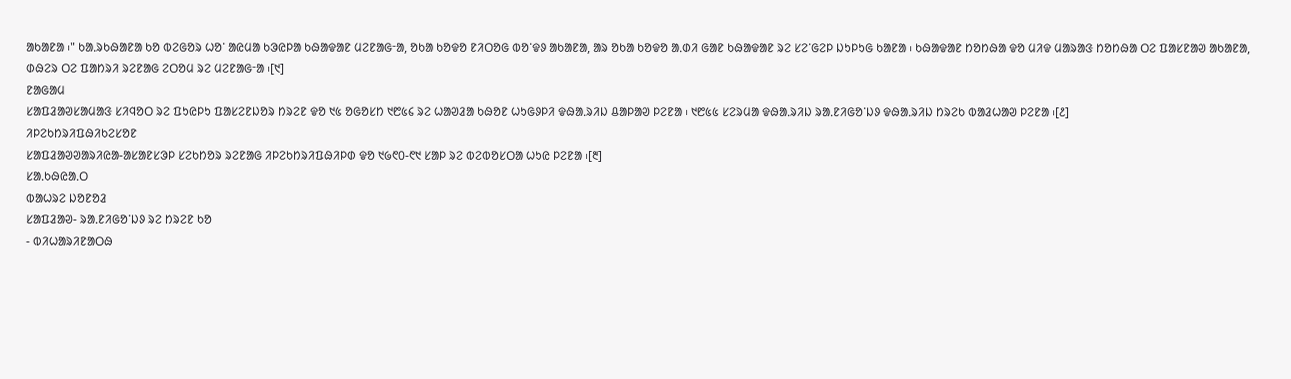ᱟᱠᱟᱱᱟ ᱾" ᱠᱟᱹᱨᱠᱷᱟᱱᱟ ᱠᱚ ᱵᱮᱜᱚᱨ ᱦᱚᱸ ᱟᱭᱢᱟ ᱠᱳᱭᱞᱟ ᱠᱷᱟᱫᱟᱱ ᱢᱮᱱᱟᱜᱼᱟ, ᱚᱠᱟ ᱠᱚᱫᱚ ᱱᱤᱛᱚᱜ ᱵᱚᱸᱫᱽ ᱟᱠᱟᱱᱟ, ᱟᱨ ᱚᱠᱟ ᱠᱚᱫᱚ ᱟᱹᱰᱤ ᱜᱟᱱ ᱠᱷᱟᱫᱟᱱ ᱨᱮ ᱥᱮᱸᱜᱮᱞ ᱡᱩᱞᱩᱜ ᱠᱟᱱᱟ ᱾ ᱠᱷᱟᱫᱟᱱ ᱴᱚᱴᱷᱟ ᱫᱚ ᱢᱤᱫ ᱢᱟᱨᱟᱝ ᱴᱚᱴᱷᱟ ᱛᱮ ᱯᱟᱥᱱᱟᱣ ᱟᱠᱟᱱᱟ, ᱰᱷᱮᱨ ᱛᱮ ᱯᱟᱴᱨᱤ ᱨᱮᱱᱟᱜ ᱮᱛᱚᱢ ᱨᱮ ᱢᱮᱱᱟᱜᱼᱟ ᱾[᱑]
ᱱᱟᱜᱟᱢ
ᱥᱟᱯᱲᱟᱣᱥᱟᱢᱟᱝ ᱥᱤᱧᱚᱛ ᱨᱮ ᱯᱩᱭᱞᱩ ᱯᱟᱥᱮᱱᱡᱚᱨ ᱴᱨᱮᱱ ᱫᱚ ᱑᱕ ᱚᱜᱚᱥᱴ ᱑᱘᱕᱔ ᱨᱮ ᱦᱟᱣᱲᱟ ᱠᱷᱚᱱ ᱦᱩᱜᱽᱞᱤ ᱫᱷᱟᱹᱨᱤᱡ ᱪᱟᱞᱟᱣ ᱞᱮᱱᱟ ᱾ ᱑᱘᱕᱕ ᱥᱮᱨᱢᱟ ᱫᱷᱟᱹᱨᱤᱡ ᱨᱟᱹᱱᱤᱜᱚᱸᱡᱽ ᱫᱷᱟᱹᱨᱤᱡ ᱴᱨᱮᱠ ᱵᱟᱲᱦᱟᱣ ᱞᱮᱱᱟ ᱾[᱒]
ᱤᱞᱮᱠᱴᱨᱤᱯᱷᱤᱠᱮᱥᱚᱱ
ᱥᱟᱯᱲᱟᱣᱣᱟᱨᱤᱭᱟ-ᱟᱥᱟᱱᱥᱳᱞ ᱥᱮᱠᱴᱚᱨ ᱨᱮᱱᱟᱜ ᱤᱞᱮᱠᱴᱨᱤᱯᱷᱤᱞᱰ ᱫᱚ ᱑᱙᱖᱐-᱖᱑ ᱥᱟᱞ ᱨᱮ ᱵᱮᱵᱚᱥᱛᱟ ᱦᱩᱭ ᱞᱮᱱᱟ ᱾[᱓]
ᱥᱟᱹᱠᱷᱭᱟᱹᱛ
ᱵᱟᱦᱨᱮ ᱡᱚᱱᱚᱲ
ᱥᱟᱯᱲᱟᱣ- ᱨᱟᱹᱱᱤᱜᱚᱸᱡᱽ ᱨᱮ ᱴᱨᱮᱱ ᱠᱚ
- ᱵᱤᱦᱟᱨᱤᱱᱟᱛᱷ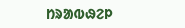ᱴᱨᱟᱵᱷᱮᱞ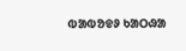ᱵᱟᱵᱚᱫᱽ ᱠᱟᱛᱷᱟ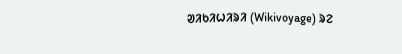ᱣᱤᱠᱤᱦᱤᱨᱤ (Wikivoyage) ᱨᱮ